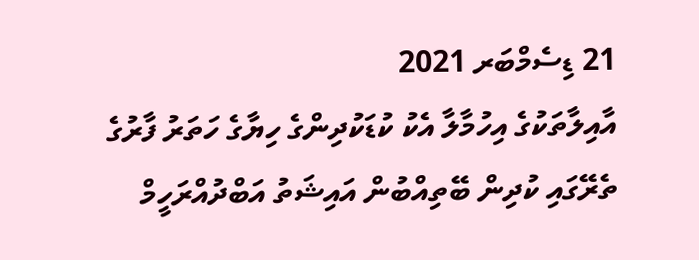21 ޑިސެމްބަރ 2021
އާއިލާތަކުގެ އިހުމާލާ އެކު ކުޑަކުދިންގެ ހިޔާގެ ހަތަރު ފާރުގެ ތެރޭގައި ކުދިން ބޭތިއްބުން އައިޝަތު އަބްދުއްރަހީމް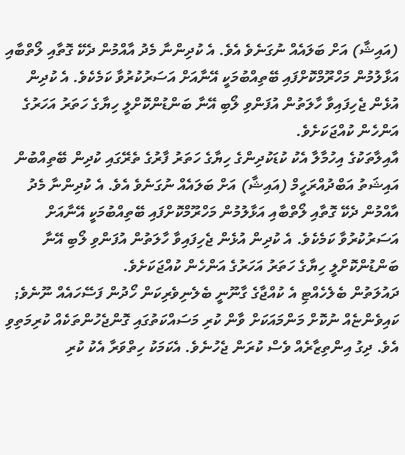(އައިޝާ) އަށް ބަލައެއް ނުގަނެވެ އެވެ. އެ ކުދިންނާ މެދު އާއްމުން ދެކޭ ގޮތާއި ލޯތްބާއި އަޅާލުމުން މަހްރޫމްކޮށްފައި ބޭތިއްބުމަކީ އޭނާއަށް އަސަރުކުރުވާ ކަމެކެވެ. އެ ކުދިން އުޅެން ޖެހިފައިވާ ހާލަތުން އުފަންވި ލޯބި އޭނާ ބަންޑުންކޮށްލީ ހިޔާގެ ހަތަރު އަހަރުގެ އަންހެން ކުއްޖަކަށެވެ.
އާއިލާތަކުގެ އިހުމާލާ އެކު ކުޑަކުދިންގެ ހިޔާގެ ހަތަރު ފާރުގެ ތެރޭގައި ކުދިން ބޭތިއްބުން އައިޝަތު އަބްދުއްރަހީމް (އައިޝާ) އަށް ބަލައެއް ނުގަނެވެ އެވެ. އެ ކުދިންނާ މެދު އާއްމުން ދެކޭ ގޮތާއި ލޯތްބާއި އަޅާލުމުން މަހްރޫމްކޮށްފައި ބޭތިއްބުމަކީ އޭނާއަށް އަސަރުކުރުވާ ކަމެކެވެ. އެ ކުދިން އުޅެން ޖެހިފައިވާ ހާލަތުން އުފަންވި ލޯބި އޭނާ ބަންޑުންކޮށްލީ ހިޔާގެ ހަތަރު އަހަރުގެ އަންހެން ކުއްޖަކަށެވެ.
ދައުލަތުން ބެލެހެއްޓި އެ ކުއްޖާގެ ގާނޫނީ ބެލެނިވެރިކަން ހޯދުން ފަސޭހައެއް ނޫނެވެ; ކައިވެންޏެއް ނުކޮށް މަންމައަކަށް ވާން ކުރި މަސައްކަތުގައި ގޮންޖެހުންތަކެއް ކުރިމަތިވި އެވެ. ދިގު އިންތިޒާރެއް ވެސް ކުރަން ޖެހުނެވެ. އެކަމަކު ހިތްވަރާ އެކު ކުރި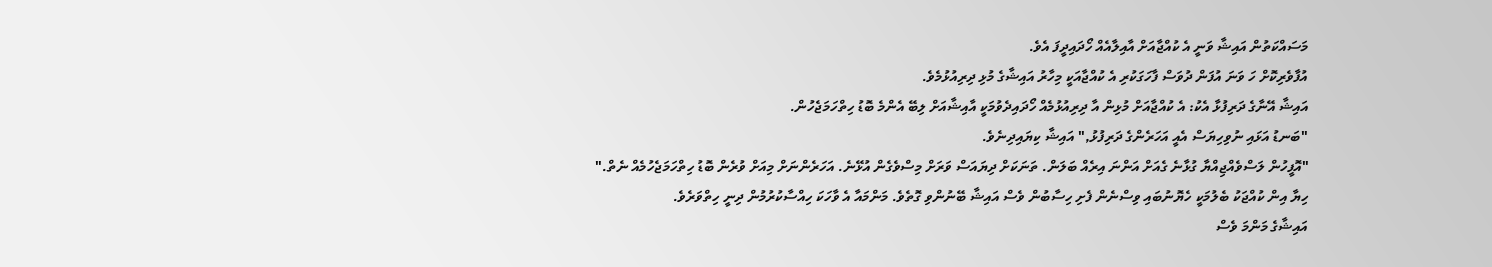މަސައްކަތުން އައިޝާ ވަނީ އެ ކުއްޖާއަށް އާއިލާއެއް ހޯދައިދީފަ އެވެ.
އުފާވެރިކޮށް ހަ ވަނަ އުފަން ދުވަސް ފާހަގަކުރި އެ ކުއްޖާއަކީ މިހާރު އައިޝާގެ މުޅި ދިރިއުޅުމެވެ.
އައިޝާ އޭނާގެ ދަރިފުޅާ އެކު: އެ ކުއްޖާއަށް މުޅިން އާ ދިރިއުޅުމެއް ހޯދައިދެވުމަކީ އާއިޝާއަށް ލިބޭ އެންމެ ބޮޑު ހިތްހަމަޖެހުން.
"ބަނޑު އަޅައި ނުވިހިޔަސް އެއީ އަހަރެންގެ ދަރިފުޅު," އައިޝާ ކިޔައިދިނެވެ.
"އޮފީހުން ލަސްވެއްޖިއްޔާ ގުޅާނެ ގެއަށް އަންނަ އިރެއް ބަލަން. ތަނަކަށް ދިޔައަސް ވަރަށް މިސްވެގެން އުޅޭނެ. އަހަރެންނަށް މިއަށް ވުރެން ބޮޑު ހިތްހަމަޖެހުމެއް ނެތް."
ހިޔާ އިން ކުއްޖަކު ބެލުމަކީ ހެޔޮނުބައި ވިސްނެން ފެށި ހިސާބުން ވެސް އައިޝާ ބޭނުންވި ގޮތެވެ. މަންމައާ އެ ވާހަކަ ހިއްސާކުރުމުން ދިނީ ހިތްވަރެވެ.
އައިޝާގެ މަންމަ ވެސް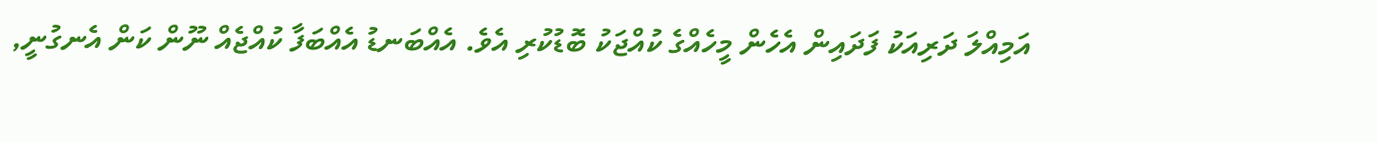އަމިއްލަ ދަރިއަކު ފަދައިން އެހެން މީހެއްގެ ކުއްޖަކު ބޮޑުކުރި އެވެ. އެއްބަނޑު އެއްބަފާ ކުއްޖެއް ނޫން ކަން އެނގުނީ,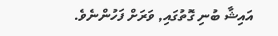އައިޝާ ބުނި ގޮތުގައި, ވަރަށް ފަހުންނެވެ.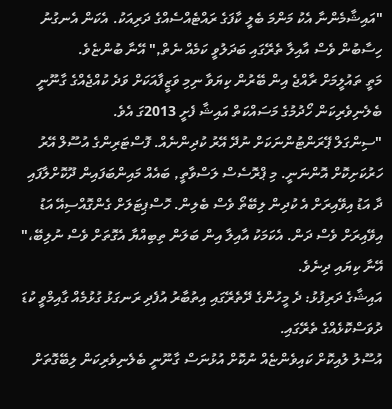"އައިޝާމެންނާ އެކު މަންމަ ބެލީ ކާފަގެ ރައްޓެއްސެއްގެ ދަރިއަކު. އެކަން އެނގުނު ހިސާބުން ވެސް އާއިލާ ތެރޭގައި ބަދަލުވީ ކަމެއް ނެތް," އޭނާ ބުންޏެވެ.
މަތީ ތައުލީމަށް ރާއްޖެ އިން ބޭރުން ކިޔަވާ ނިމި ވަޒީފާއަކަށް ވަދެ ކުއްޖެއްގެ ގާނޫނީ ބެލެނިވެރިކަން ހޯދުމުގެ މަސައްކަތް އައިޝާ ފެށީ 2013ގަ އެވެ.
"ސިންގަލް ޕޭރަންޓުންނަކަށް ނުދޭ އޭރު ކުދިންނެއް. ފޮސްޓަރިންގެ އުސޫލް އޭރު ހަރުކަށިކޮށް އޮންނަނީ. މި ޕްރޮސެސް ލަސްވާތީ, ބައެއް މައިންބަފައިން ދޫކޮށްލާފައި ދާ އަޑު އިވޭއިރަށް އެ ކުދިން ލިބޭތޯ ވެސް ބެލިން. ހޮސްޕިޓަލަށް ގެންގޮއްސިއޭ އަޑު އިވޭއިރަށް ވެސް ދަން. އެކަމަކު އާއިލާ އިން ބަލަން ތިބިއްޔާ އެގޮތަށް ވެސް ނުލިބޭ،" އޭނާ ކިޔައި ދިނެވެ.
އައިޝާގެ ދަރިފުޅު: ދެ މީހުންގެ ދޭތެރޭގައި އިތުބާރު އުފެދި ރަނގަޅު ގުޅުމެއް ގާއިމްވީ ކުޑަ ދުވަސްކޮޅެއްގެ ތެރޭގައި.
އުސޫލު ލުއިކޮށް ކައިވެންޏެއް ނުކޮށް އުޅުނަސް ގާނޫނީ ބެލެނިވެރިކަން ލިބޭގޮތަށް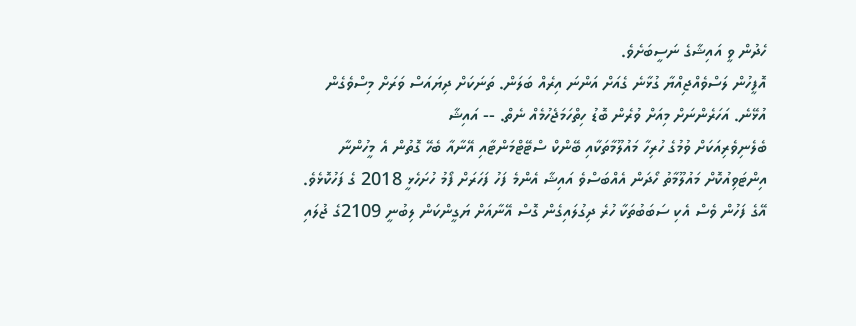ހެދުން ވީ އައިޝާގެ ނަސީބަށެވެ.
އޮފީހުން ލަސްވެއްޖިއްޔާ ގުޅާނެ ގެއަށް އަންނަ އިރެއް ބަލަން. ތަނަކަށް ދިޔައަސް ވަރަށް މިސްވެގެން އުޅޭނެ. އަހަރެންނަށް މިއަށް ވުރެން ބޮޑު ހިތްހަމަޖެހުމެއް ނެތް. -- އައިޝާ
ބެލެނިވެރިއަކަށް ވުމުގެ ހުރިހާ މައުލޫމާތަކާއި ބޭންކް ސްޓޭޓްމަންޓާއި އޭނާއާ ބެހޭ ގޮތުން އެ މީހުންނާ އިންޓަވިއުކޮށް މައުލޫމާތު ހޯދަން އެއްބަސްވެ އައިޝާ އެންމެ ފަހު ފަހަރަށް ފޯމު ހުށަހެޅީ 2018 ގެ ފަހުކޮޅެވެ. އޭގެ ފަހުން ވެސް އެކި ސަބަބުތަކާ ހުރެ ދިގުލައިގެން ގޮސް އޭނާއަށް ޔަގީންކަން ލިބުނީ 2109ގެ ޖުލައި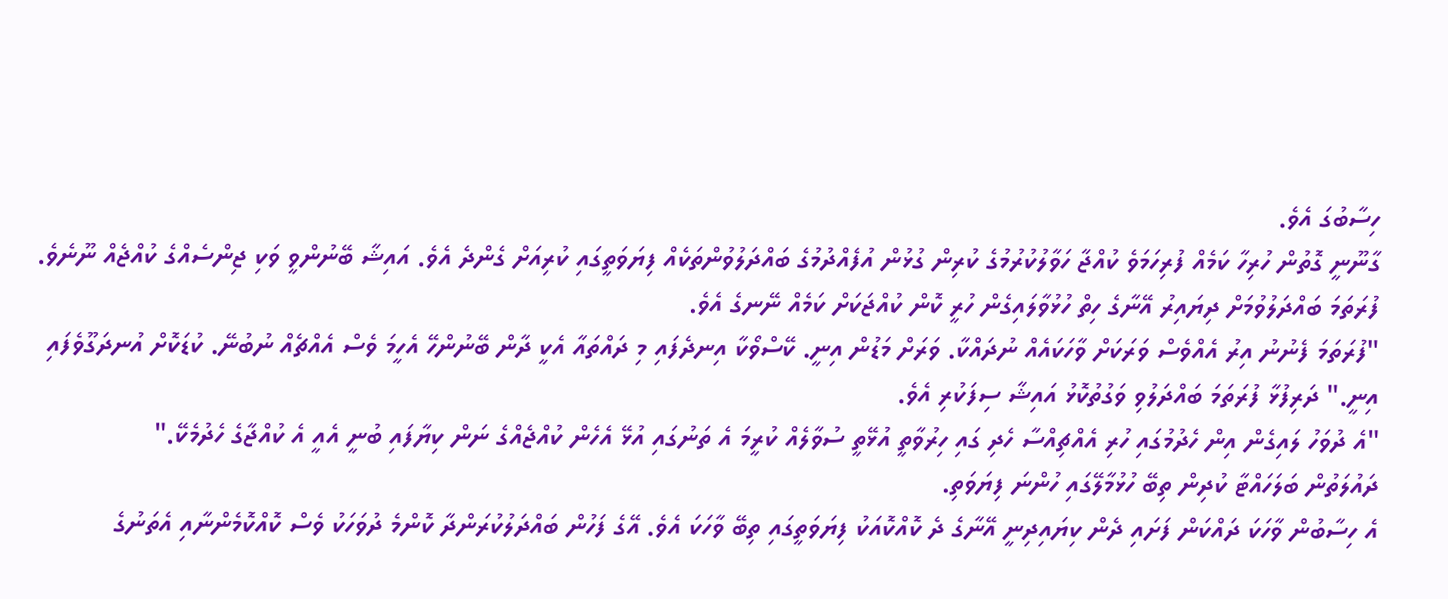ހިސާބުގަ އެވެ.
ގާނޫނީ ގޮތުން ހުރިހާ ކަމެއް ފުރިހަމަވެ ކުއްޖާ ހަވާލުކުރުމުގެ ކުރިން ގުޅުން އުފެއްދުމުގެ ބައްދަލުވުންތަކެއް ފިޔަވަތީގައި ކުރިއަށް ގެންދެ އެވެ. އައިޝާ ބޭނުންވީ ވަކި ޖިންސެއްގެ ކުއްޖެއް ނޫނެވެ. ފުރަތަމަ ބައްދަލުވުމަށް ދިޔައިރު އޭނާގެ ހިތް ހުޅުވާލައިގެން ހުރީ ކޮން ކުއްޖަކަށް ކަމެއް ނޭނގެ އެވެ.
"ފުރަތަމަ ފެނުނު އިރު އެއްވެސް ވަރަކަށް ވާހަކައެއް ނުދައްކާ. ވަރަށް މަޑުން އިނީ. ކޭސްވޯކާ އިނދެފައި މި ދައްތައާ އެކީ ދާން ބޭނުންހޭ އެހީމަ ވެސް އެއްޗެއް ނުބުނޭ. ކުޑަކޮށް އުނދަގޫވެފައި އިނީ." ދަރިފުޅާ ފުރަތަމަ ބައްދަލުވި ވަގުތުކޮޅު އައިޝާ ސިފަކުރި އެވެ.
"އެ ދުވަހު ލައިގެން އިން ހެދުމުގައި ހުރި އެއްޗިއްސާ ހެދި ގައި ހިރުވާތީ އުޅޭތީ ސުވާލެއް ކުރީމަ އެ ތަނުގައި އުޅޭ އެހެން ކުއްޖެއްގެ ނަން ކިޔާފައި ބުނީ އެއީ އެ ކުއްޖާގެ ހެދުމެކޭ."
ދައުލަތުން ބަލަހައްޓާ ކުދިން ތިބޭ ހުޅުމާލޭގައި ހުންނަ ފިޔަވަތި.
އެ ހިސާބުން ވާހަކަ ދައްކަން ފަށައި ދެން ކިޔައިދިނީ އޭނާގެ ދެ ކޮއްކޮއަކު ފިޔަވަތީގައި ތިބޭ ވާހަކަ އެވެ. އޭގެ ފަހުން ބައްދަލުކުރަންދާ ކޮންމެ ދުވަހަކު ވެސް ކޮއްކޮމެންނާއި އެތަނުގެ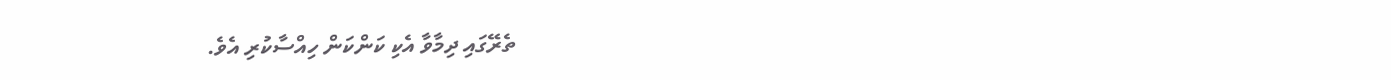ތެރޭގައި ދިމާވާ އެކި ކަންކަން ހިއްސާކުރި އެވެ.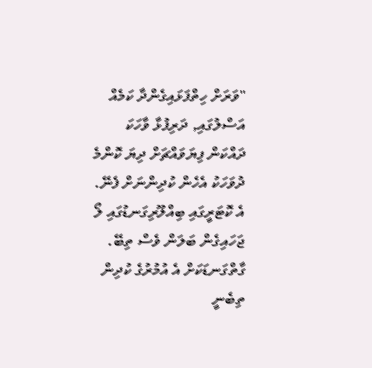"ވަރަށް ހިތްފަޅައިގެންދާ ކަމެއް އަސްލުގައި, ދަރިފުޅާ ވާހަކަ ދައްކަން ފިޔަވައްޗަށް ދިޔަ ކޮންމެ ދުވަހަކު އެހެން ކުދިންނަށް ފެނޭ. އެ ކޮޓަރީގައި ބިއްލޫރިގަނޑުގައި ލޯ ޖަހައިގެން ބަލަން ވެސް ތިބޭ. ގާތްގަނޑަކަށް އެ އުމުރުގެ ކުދިން ތިބެނީ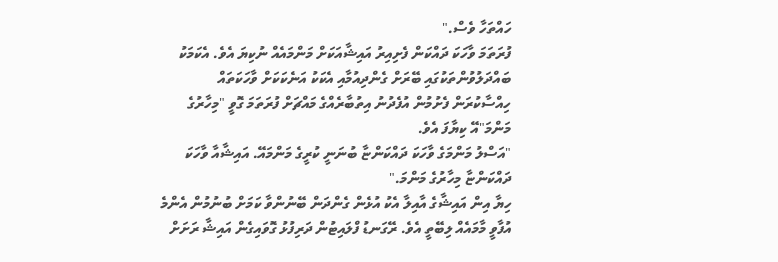ހައްތަހާ ވެސް."
ފުރަތަމަ ވާހަކަ ދައްކަން ފެށިއިރު އައިޝާއަކަށް މަންމައެއް ނުކިޔަ އެވެ. އެކަމަކު ބައްދަލުވުންތަކުގައި ބޭރަށް ގެންދިއުމާއި އެކަކު އަނެކަކަށް ވާހަކަތައް ހިއްސާކުރަން ފެށުމުން އުފެދުނު އިތުބާރެއްގެ މައްޗަށް ފުރަތަމަ ގޮވީ "މިހާރުގެ މަންމަ"އޭ ކިޔާފަ އެވެ.
"އަސްލު މަންމަގެ ވާހަކަ ދައްކަންޏާ ބުނަނީ ކުރީގެ މަންމައޭ. އައިޝާއާ ވާހަކަ ދައްކަންޏާ މިހާރުގެ މަންމަ."
ހިޔާ އިން އައިޝާގެ އާއިލާ އެކު އުޅެން ގެންދަން ބޭނުންވާ ކަމަށް ބުނުމުން އެންމެ އުފާވީ މާމައެއް ލިބޭތީ އެވެ. ރޭގަނޑު ފްލައިޓުން ދަރިފުޅު ގޮވައިގެން އައިޝާ ރަށަށް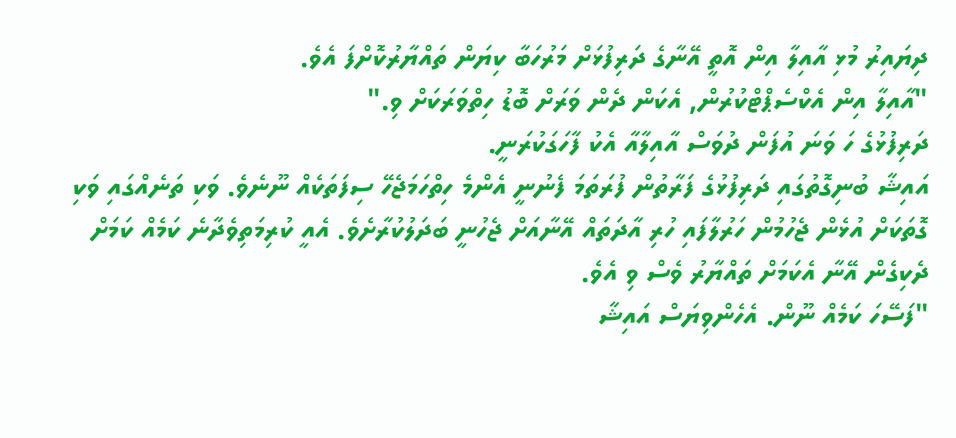ދިޔައިރު މުޅި އާއިލާ އިން އޮތީ އޭނާގެ ދަރިފުޅަށް މަރުހަބާ ކިޔަން ތައްޔާރުކޮށްފަ އެވެ.
"އާއިލާ އިން އެކްސެޕްޓްކުރުން, އެކަން ދެން ވަރަށް ބޮޑު ހިތްވަރަކަށް ވި."
ދަރިފުޅުގެ ހަ ވަނަ އުފަން ދުވަސް އާއިލާއާ އެކު ފާހަގަކުރަނީ.
އައިޝާ ބުނިގޮތުގައި ދަރިފުޅުގެ ފަރާތުން ފުރަތަމަ ފެނުނީ އެންމެ ހިތްހަމަޖެހޭ ސިފަތަކެއް ނޫނެވެ. ވަކި ތަނެއްގައި ވަކި ގޮތަކަށް އުޅެން ޖެހުމުން ހަރުލާފައި ހުރި އާދަތައް އޭނާއަށް ޖެހުނީ ބަދަލުކުރާށެވެ. އެއީ ކުރިމަތިވެދާނެ ކަމެއް ކަމަށް ދެކިގެން އޭނާ އެކަމަށް ތައްޔާރު ވެސް ވި އެވެ.
"ފަސޭހަ ކަމެއް ނޫން. އެހެންވިޔަސް އައިޝާ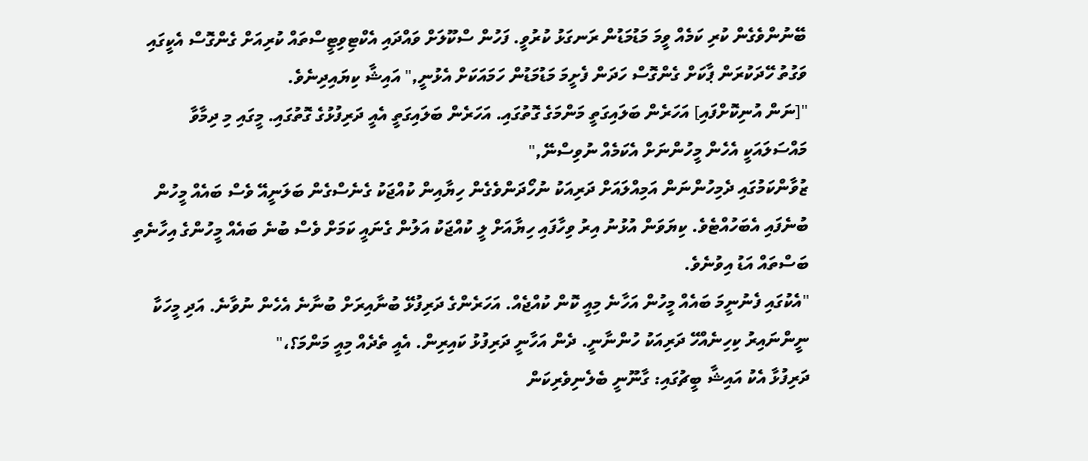ބޭނުންވެގެން ކުރި ކަމެއް ވީމަ މަޑުމަޑުން ރަނގަޅު ކުރުވީ. ފަހުން ސްކޫލަށް ވައްދައި އެކްޓިވިޓީސްތައް ކުރިއަށް ގެންގޮސް އެކީގައި ވަގުތު ހޭދަކުރަން ޕާކަށް ގެންގޮސް ހަދަން ފެށީމަ މަޑުމަޑުން ހަމައަކަށް އެޅުނީ," އައިޝާ ކިޔައިދިނެވެ.
"[ނަން އުނިކޮށްފައި] އަހަރެން ބަލައިގަތީ މަންމަގެ ގޮތުގައި. އަހަރެން ބަލައިގަތީ އެއީ ދަރިފުޅުގެ ގޮތުގައި. މީގައި މި ދިމާވާ މައްސަލައަކީ އެހެން މީހުންނަށް އެކަމެއް ނުވިސްނޭ,"
ޒުވާންކަމުގައި ދެމިހުންނަން އަމިއްލައަށް ދަރިއަކު ނުހޯދަންވެގެން ހިޔާއިން ކުއްޖަކު ގެނެސްގެން ބަލަނީއޭ ވެސް ބައެއް މީހުން ބުނެފައި އެބަހުއްޓެވެ. ކިޔަވަން އުޅުނު އިރު ވިހާފައި ހިޔާއަށް ލީ ކުއްޖަކު އަލުން ގެނައީ ކަމަށް ވެސް ބުނެ ބައެއް މީހުންގެ އިހާނެތި ބަސްތައް އަޑު އިވުނެވެ.
"އެކުގައި ފެނުނީމަ ބައެއް މީހުން އަހާނެ މިއީ ކޮން ކުއްޖެއް. އަހަރެންގެ ދަރިފުޅޭ ބުނާއިރަށް ބުނާނެ އެހެން ނުވާނެ. އަދި މީހަކާ ނީންނައިރު ކިހިނެއްހޭ ދަރިއަކު ހުންނާނީ. ދެން އަހާނީ ދަރިފުޅު ކައިރިން. އެއީ ތެދެއް މިއީ މަންމަ؟،"
ދަރިފުޅާ އެކު އައިޝާ ބީޗުގައި: ގާނޫނީ ބެލެނިވެރިކަން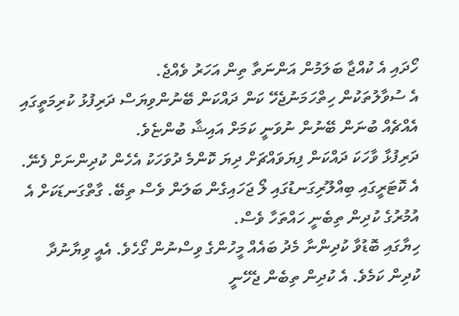ހޯދައި އެ ކުއްޖާ ބަލަމުން އަންނަތާ ތިން އަހަރު ވެއްޖެ.
އެ ސުވާލުތަކުން ހިތްހަމަނުޖެހޭ ކަން ދައްކަން ބޭނުންވިޔަސް ދަރިފުޅު ކުރިމަތީގައި އެއްޗެއް ބުނަން ބޭނުން ނުވަނީ ކަމަށް އައިޝާ ބުންޏެވެ.
ދަރިފުޅާ ވާހަކަ ދައްކަން ފިޔަވައްޗަށް ދިޔަ ކޮންމެ ދުވަހަކު އެހެން ކުދިންނަށް ފެނޭ. އެ ކޮޓަރީގައި ބިއްލޫރިގަނޑުގައި ލޯ ޖަހައިގެން ބަލަން ވެސް ތިބޭ. ގާތްގަނޑަކަށް އެ އުމުރުގެ ކުދިން ތިބެނީ ހައްތަހާ ވެސް.
ހިޔާގައި ބޮޑުވާ ކުދިންނާ މެދު ބައެއް މީހުންގެ ވިސްނުން ގޯހެވެ. އެއީ ވިޔާނުދާ ކުދިން ކަމެވެ. އެ ކުދިން ތިބެން ޖެހޭނީ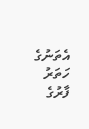އެތަނުގެ ހަތަރު ފާރުގެ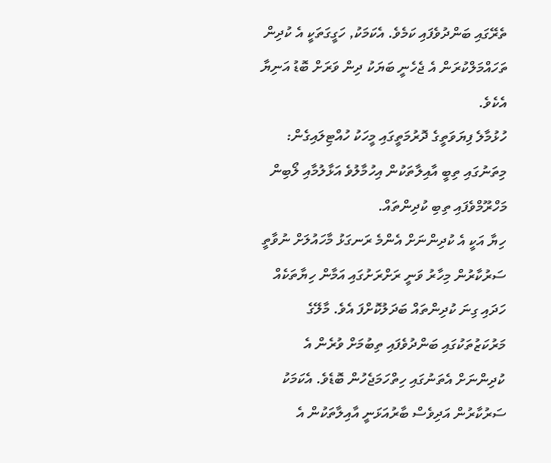ތެރޭގައި ބަންދުވެފައި ކަމެވެ. އެކަމަކު, ހަގީގަތަކީ އެ ކުދިން ތަހައްމަލްކުރަން އެ ޖެހެނީ ބަޔަކު ދިން ވަރަށް ބޮޑު އަނިޔާ އެކެވެ.
ހުޅުމާލެ ފިޔަވަތީގެ ދޮރުމަތީގައި މީހަކު ހުއްޓިލައިގެން: މިތަނުގައި ތިބީ އާއިލާތަކުން އިހުމާލުވެ އަޅާލުމާއި ލޯބިން މަހްރޫމްވެފައި ތިބި ކުދިންތައް.
ހިޔާ އަކީ އެ ކުދިންނަށް އެންމެ ރަނގަޅު މާހައުލަށް ނުވާތީ ސަރުކާރުން މިހާރު ވަނީ ރަށްރަށުގައި އަމާން ހިޔާތަކެއް ހަދައި ގިނަ ކުދިންތައް ބަދަލުކޮށްފަ އެވެ. މާލޭގެ މަރުކަޒުތަކުގައި ބަންދުވެފައި ތިބުމަށް ވުރެން އެ ކުދިންނަށް އެތަނުގައި ހިތްހަމަޖެހުން ބޮޑެވެ. އެކަމަކު ސަރުކާރުން އަދިވެސް ބާރުއަޅަނީ އާއިލާތަކުން އެ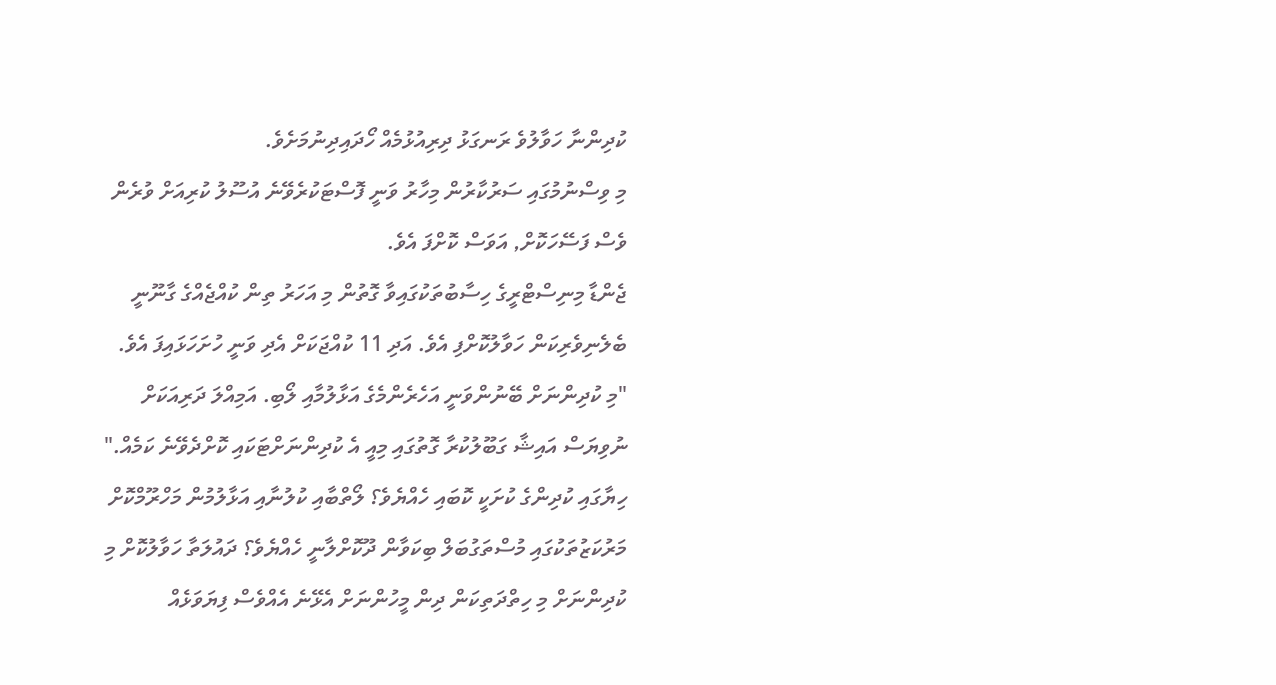ކުދިންނާ ހަވާލުވެ ރަނގަޅު ދިރިއުޅުމެއް ހޯދައިދިނުމަށެވެ.
މި ވިސްނުމުގައި ސަރުކާރުން މިހާރު ވަނީ ފޮސްޓަކުރެވޭނެ އުސޫލު ކުރިއަށް ވުރެން ވެސް ފަސޭހަކޮށް, އަވަސް ކޮށްފަ އެވެ.
ޖެންޑާ މިނިސްޓްރީގެ ހިސާބުތަކުގައިވާ ގޮތުން މި އަހަރު ތިން ކުއްޖެއްގެ ގާނޫނީ ބެލެނިވެރިކަން ހަވާލުކޮށްފި އެވެ. އަދި 11 ކުއްޖަކަށް އެދި ވަނީ ހުށަހަޅައިފަ އެވެ.
"މި ކުދިންނަށް ބޭނުންވަނީ އަހެރެންމެގެ އަޅާލުމާއި ލޯބި. އަމިއްލަ ދަރިއަކަށް ނުވިޔަސް އައިޝާ ގަބޫލުކުރާ ގޮތުގައި މިއީ އެ ކުދިންނަށްޓަކައި ކޮށްދެވޭނެ ކަމެއް."
ހިޔާގައި ކުދިންގެ ކުށަކީ ކޮބައި ހެއްޔެވެ؟ ލޯތްބާއި ކުލުނާއި އަޅާލުމުން މަހްރޫމްކޮށް މަރުކަޒުތަކުގައި މުސްތަގުބަލް ބިކަވާން ދޫކޮށްލާނީ ހެއްޔެވެ؟ ދައުލަތާ ހަވާލުކޮށް މި ކުދިންނަށް މި ހިތްދަތިކަން ދިން މީހުންނަށް އެޅޭނެ އެއްވެސް ފިޔަވަޅެއް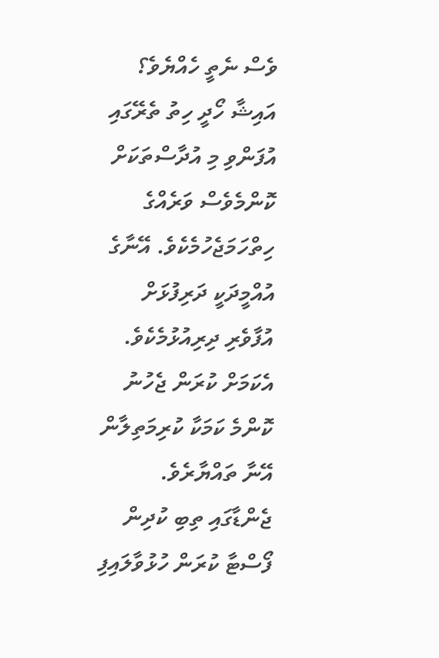ވެސް ނެތީ ހެއްޔެވެ؟
އައިޝާ ހޯދީ ހިތު ތެރޭގައި އުފަންވި މި އުދާސްތަކަށް ކޮންމެވެސް ވަރެއްގެ ހިތްހަމަޖެހުމެކެވެ. އޭނާގެ އުއްމީދަކީ ދަރިފުޅަށް އުފާވެރި ދިރިއުޅުމެކެވެ. އެކަމަށް ކުރަން ޖެހުނު ކޮންމެ ކަމަކާ ކުރިމަތިލާން އޭނާ ތައްޔާރެވެ.
ޖެންޑާގައި ތިބި ކުދިން ފޯސްޓާ ކުރަން ހުޅުވާލައިފި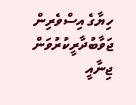ހިޔާގެ އިސްވެރިން ޖަވާބުދާރީކުރުވަން ޖިނާއީ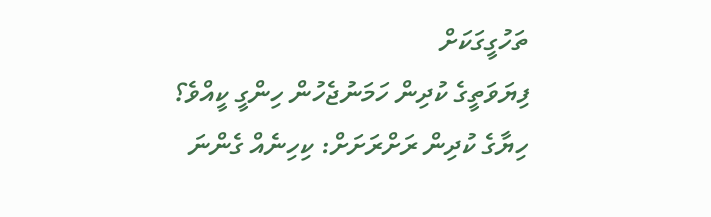ތަހުގީގަކަށް
ފިޔަވަތީގެ ކުދިން ހަމަނުޖެހުން ހިންގީ ކީއްވެ؟
ހިޔާގެ ކުދިން ރަށްރަށަށް: ކިހިނެއް ގެންނަ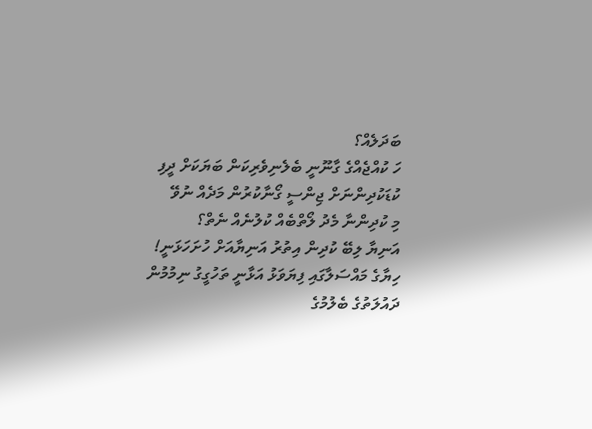ބަދަލެއް؟
ހަ ކުއްޖެއްގެ ގާނޫނީ ބެލެނިވެރިކަން ބަޔަކަށް ދީފި
ކުޑަކުދިންނަށް ޖިންސީ ގޯނާކުރުން މަދެއް ނުވޭ
މި ކުދިންނާ މެދު ލޯތްބެއް ކުލުނެއް ނެތް؟
އަނިޔާ ލިބޭ ކުދިން އިތުރު އަނިޔާއަށް ހުށަހަޅަނީ!
ހިޔާގެ މައްސަލާގައި ފިޔަވަޅު އަޅާނީ ތަހުގީގު ނިމުމުން
ދައުލަތުގެ ބެލުމުގެ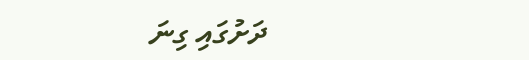ދަށުގައި ގިނަ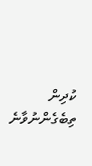ކުދިން ތިބެގެންނުވާނެ